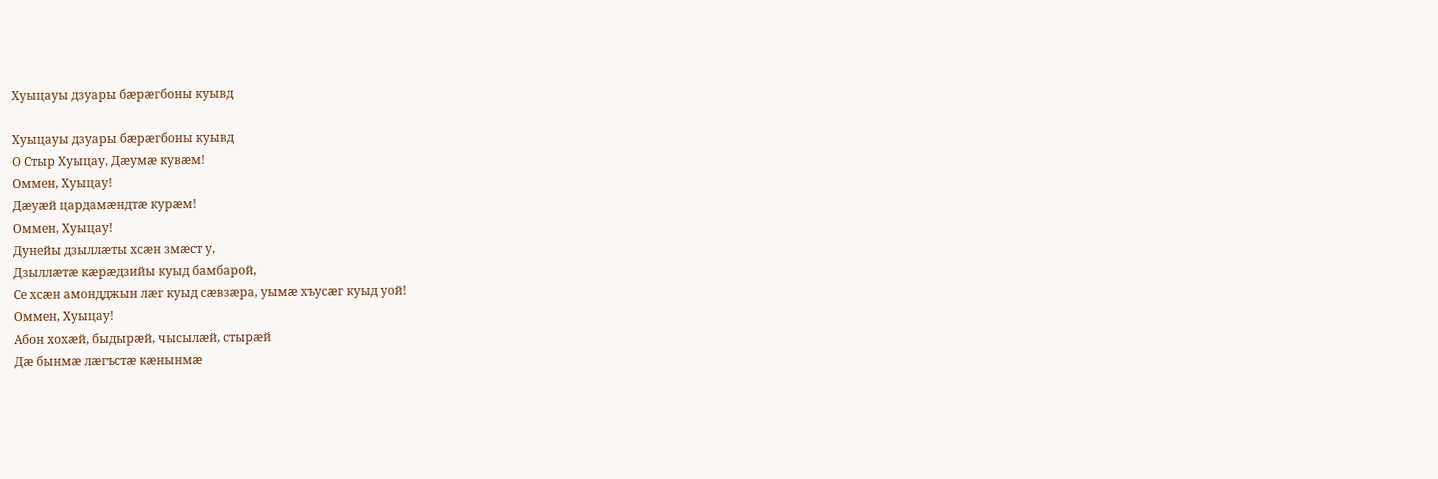Хуыцауы дзуары бæрæгбоны куывд

Хуыцауы дзуары бæрæгбоны куывд
О Стыр Хуыцау, Дæумæ кувæм!
Оммен, Хуыцау!
Дæуæй цардамæндтæ курæм!
Оммен, Хуыцау!
Дунейы дзыллæты хсæн змæст у,
Дзыллæтæ кæрæдзийы куыд бамбарой,
Се хсæн амондджын лæг куыд сæвзæра, уымæ хъусæг куыд уой!
Оммен, Хуыцау!
Абон хохæй, быдырæй, чысылæй, стырæй
Дæ бынмæ лæгъстæ кæнынмæ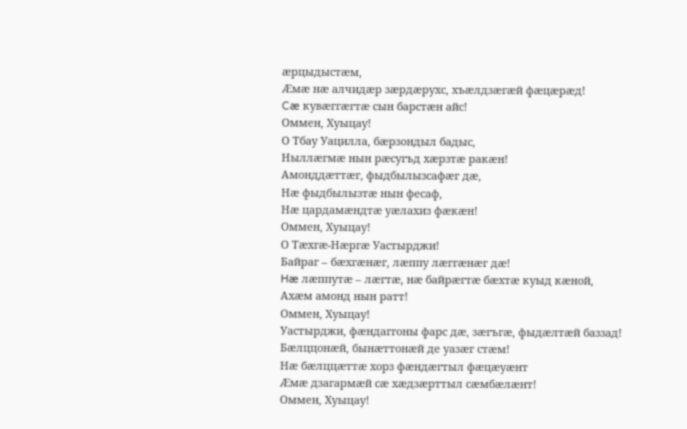æрцыдыстæм,
Æмæ нæ алчидæр зæрдæрухс, хъæлдзæгæй фæцæрæд!
Cæ кувæггæгтæ сын барстæн айс!
Оммен, Хуыцау!
О Тбау Уацилла, бæрзондыл бадыс,
Ныллæгмæ нын рæсугъд хæрзтæ ракæн!
Амонддæттæг, фыдбылызсафæг дæ,
Нæ фыдбылызтæ нын фесаф,
Нæ цардамæндтæ уæлахиз фæкæн!
Оммен, Хуыцау!
О Тæхгæ-Нæргæ Уастырджи!
Байраг – бæхгæнæг, лæппу лæггæнæг дæ!
Hæ лæппутæ – лæгтæ, нæ байрæгтæ бæхтæ куыд кæной,
Aхæм амонд нын ратт!
Оммен, Хуыцау!
Уастырджи, фæндаггоны фарс дæ, зæгъгæ, фыдæлтæй баззад!
Бæлццонæй, бынæттонæй де уазæг стæм!
Нæ бæлццæттæ хорз фæндæгтыл фæцæуæнт
Æмæ дзагармæй сæ хæдзæрттыл сæмбæлæнт!
Оммен, Хуыцау!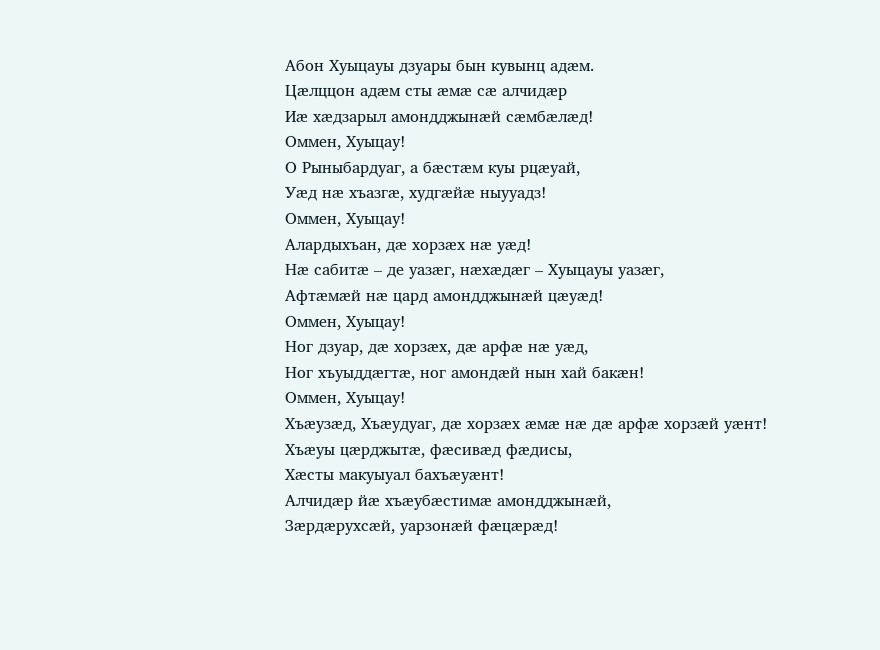Абон Хуыцауы дзуары бын кувынц адæм.
Цæлццон адæм сты æмæ сæ алчидæр
Иæ хæдзарыл амондджынæй сæмбæлæд!
Оммен, Хуыцау!
О Рыныбардуаг, а бæстæм куы рцæуай,
Уæд нæ хъазгæ, худгæйæ ныууадз!
Оммен, Хуыцау!
Алардыхъан, дæ хорзæх нæ уæд!
Нæ сабитæ – де уазæг, нæхæдæг – Хуыцауы уазæг,
Афтæмæй нæ цард амондджынæй цæуæд!
Оммен, Хуыцау!
Hог дзуар, дæ хорзæх, дæ арфæ нæ уæд,
Ног хъуыддæгтæ, ног амондæй нын хай бакæн!
Оммен, Хуыцау!
Хъæузæд, Хъæудуаг, дæ хорзæх æмæ нæ дæ арфæ хорзæй уæнт!
Хъæуы цæрджытæ, фæсивæд фæдисы,
Хæсты макуыуал бахъæуæнт!
Алчидæр йæ хъæубæстимæ амондджынæй,
Зæрдæрухсæй, уарзонæй фæцæрæд!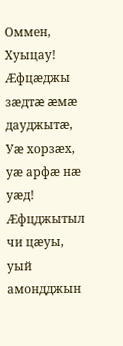Оммен, Хуыцау!
Æфцæджы зæдтæ æмæ дауджытæ,
Уæ хорзæх, уæ арфæ нæ уæд!
Æфцджытыл чи цæуы, уый амондджын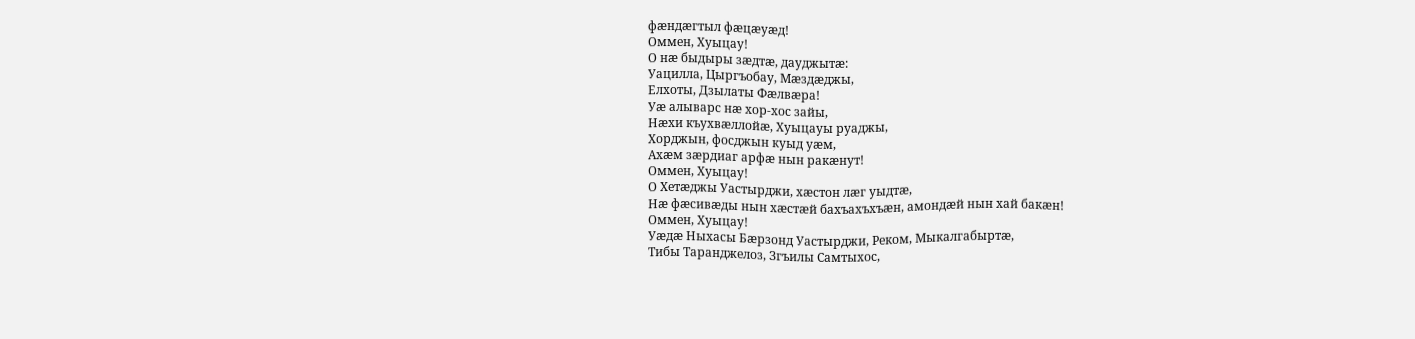фæндæгтыл фæцæуæд!
Оммен, Хуыцау!
О нæ быдыры зæдтæ, дауджытæ:
Уацилла, Цыргъобау, Мæздæджы,
Елхоты, Дзылаты Фæлвæра!
Уæ алыварс нæ хор-хос зайы,
Нæхи къухвæллойæ, Хуыцауы руаджы,
Хорджын, фосджын куыд уæм,
Ахæм зæрдиаг арфæ нын ракæнут!
Оммен, Хуыцау!
О Хетæджы Уастырджи, хæстон лæг уыдтæ,
Нæ фæсивæды нын хæстæй бахъахъхъæн, амондæй нын хай бакæн!
Оммен, Хуыцау!
Уæдæ Ныхасы Бæрзонд Уастырджи, Реком, Мыкалгабыртæ,
Тибы Таранджелоз, Згъилы Самтыхос,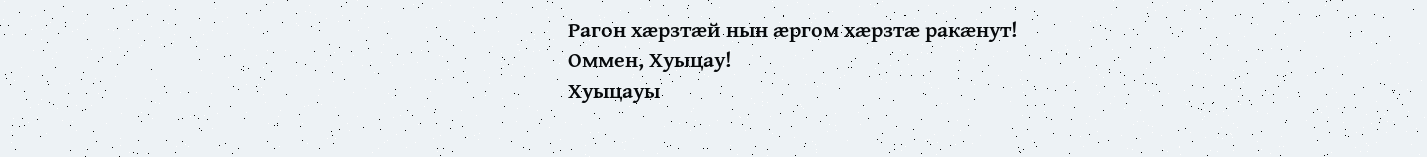Рагон хæрзтæй нын æргом хæрзтæ ракæнут!
Оммен, Хуыцау!
Хуыцауы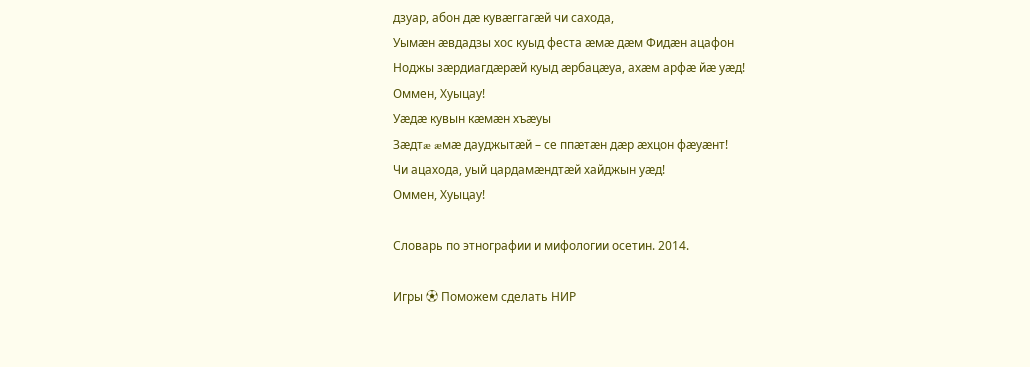дзуар, абон дæ кувæггагæй чи сахода,
Уымæн æвдадзы хос куыд феста æмæ дæм Фидæн ацафон
Ноджы зæрдиагдæрæй куыд æрбацæуа, ахæм арфæ йæ уæд!
Оммен, Хуыцау!
Уæдæ кувын кæмæн хъæуы
Зæдтæ æмæ дауджытæй – се ппæтæн дæр æхцон фæуæнт!
Чи ацахода, уый цардамæндтæй хайджын уæд!
Оммен, Хуыцау!

Словарь по этнографии и мифологии осетин. 2014.

Игры ⚽ Поможем сделать НИР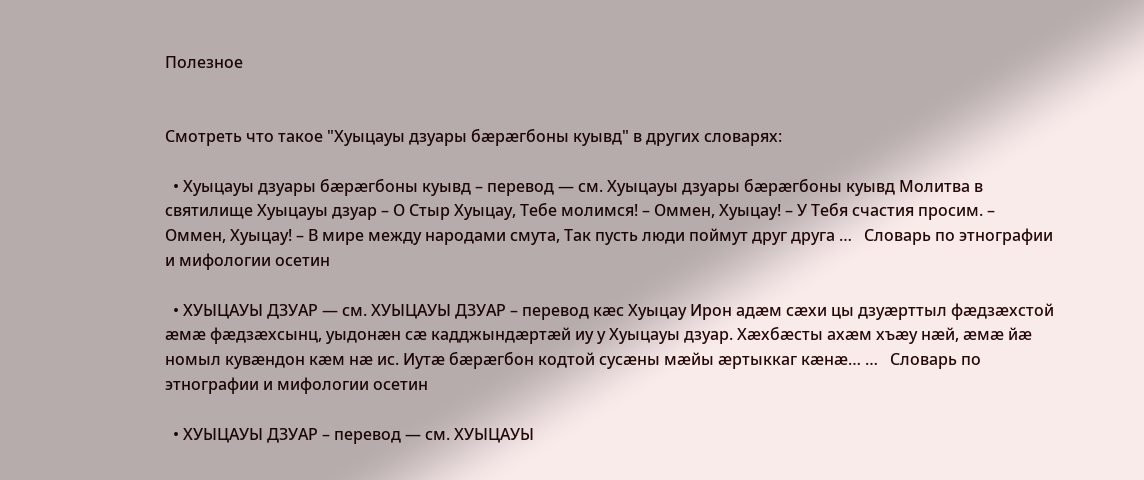Полезное


Смотреть что такое "Хуыцауы дзуары бæрæгбоны куывд" в других словарях:

  • Хуыцауы дзуары бæрæгбоны куывд – перевод — см. Хуыцауы дзуары бæрæгбоны куывд Молитва в святилище Хуыцауы дзуар – О Стыр Хуыцау, Тебе молимся! – Оммен, Хуыцау! – У Тебя счастия просим. – Оммен, Хуыцау! – В мире между народами смута, Так пусть люди поймут друг друга …   Словарь по этнографии и мифологии осетин

  • ХУЫЦАУЫ ДЗУАР — см. ХУЫЦАУЫ ДЗУАР – перевод кæс Хуыцау Ирон адæм сæхи цы дзуæрттыл фæдзæхстой æмæ фæдзæхсынц, уыдонæн сæ кадджындæртæй иу у Хуыцауы дзуар. Хæхбæсты ахæм хъæу нæй, æмæ йæ номыл кувæндон кæм нæ ис. Иутæ бæрæгбон кодтой сусæны мæйы æртыккаг кæнæ… …   Словарь по этнографии и мифологии осетин

  • ХУЫЦАУЫ ДЗУАР – перевод — см. ХУЫЦАУЫ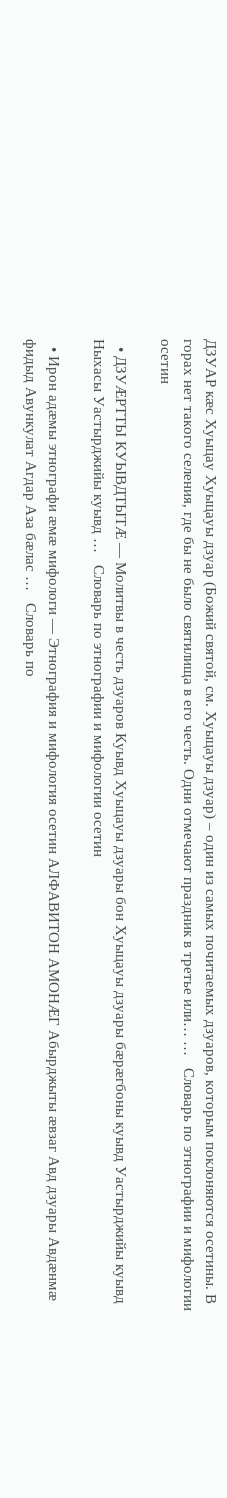ДЗУАР кæс Хуыцау Хуыцауы дзуар (Божий святой, см. Хуыцауы дзуар) – один из самых почитаемых дзуаров, которым поклоняются осетины. В горах нет такого селения, где бы не было святилища в его честь. Одни отмечают праздник в третье или… …   Словарь по этнографии и мифологии осетин

  • ДЗУÆРТТЫ КУЫВДТЫТÆ — Молитвы в честь дзуаров Куывд Хуыцауы дзуары бон Хуыцауы дзуары бæрæгбоны куывд Уастырджийы куывд Ныхасы Уастырджийы куывд …   Словарь по этнографии и мифологии осетин

  • Ирон адæмы этнографи æмæ мифологи — Этнография и мифология осетин АЛФАВИТОН АМОНÆГ Абырджыты æвзаг Авд дзуары Авдæнмæ фидыд Авункулат Агдар Аза бæлас …   Словарь по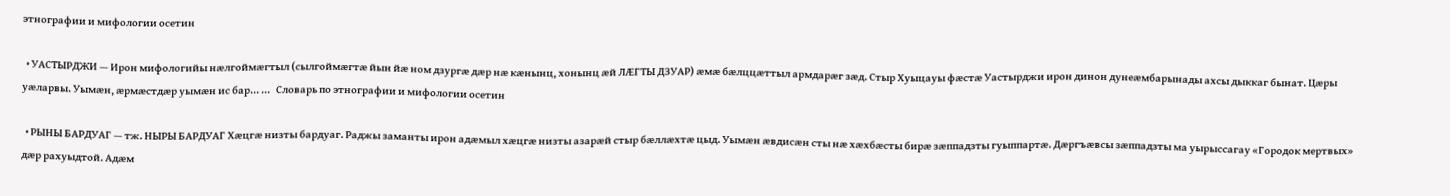этнографии и мифологии осетин

  • УАСТЫРДЖИ — Ирон мифологийы нæлгоймæгтыл (сылгоймæгтæ йын йæ ном дзургæ дæр нæ кæнынц, хонынц æй ЛÆГТЫ ДЗУАР) æмæ бæлццæттыл армдарæг зæд. Стыр Хуыцауы фæстæ Уастырджи ирон динон дунеæмбарынады ахсы дыккаг бынат. Цæры уæларвы. Уымæн, æрмæстдæр уымæн ис бар… …   Словарь по этнографии и мифологии осетин

  • РЫНЫ БАРДУАГ — тж. НЫРЫ БАРДУАГ Хæцгæ низты бардуаг. Раджы заманты ирон адæмыл хæцгæ низты азарæй стыр бæллæхтæ цыд. Уымæн æвдисæн сты нæ хæхбæсты бирæ зæппадзты гуыппартæ. Дæргъæвсы зæппадзты ма уырыссагау «Городок мертвых» дæр рахуыдтой. Адæм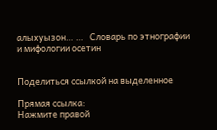алыхуызон… …   Словарь по этнографии и мифологии осетин


Поделиться ссылкой на выделенное

Прямая ссылка:
Нажмите правой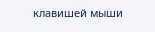клавишей мыши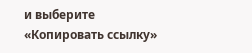и выберите «Копировать ссылку»